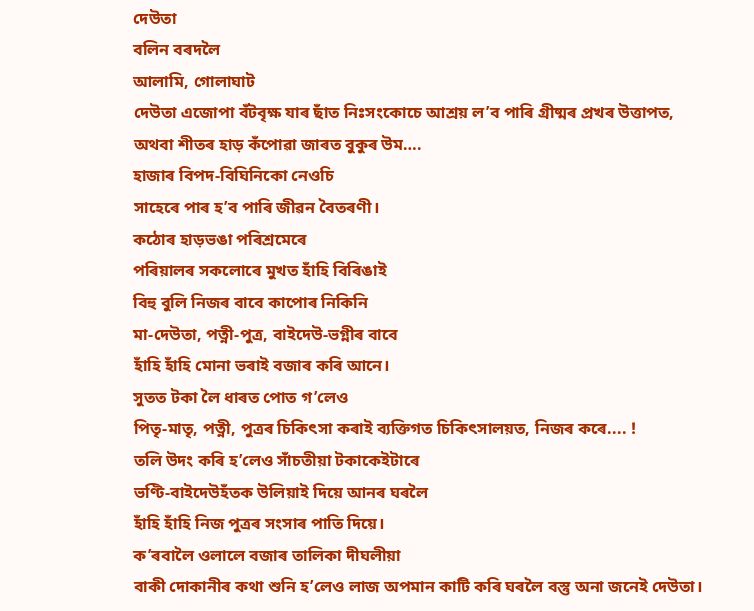দেউতা
বলিন বৰদলৈ
আলামি, গোলাঘাট
দেউতা এজোপা বঁটবৃক্ষ যাৰ ছাঁত নিঃসংকোচে আশ্ৰয় ল’ব পাৰি গ্ৰীষ্মৰ প্ৰখৰ উত্তাপত,
অথবা শীতৰ হাড় কঁপোৱা জাৰত বুকুৰ উম….
হাজাৰ বিপদ-বিঘিনিকো নেওচি
সাহেৰে পাৰ হ’ব পাৰি জীৱন বৈতৰণী।
কঠোৰ হাড়ভঙা পৰিশ্ৰমেৰে
পৰিয়ালৰ সকলোৰে মুখত হাঁহি বিৰিঙাই
বিহু বুলি নিজৰ বাবে কাপোৰ নিকিনি
মা-দেউতা, পত্নী-পুত্ৰ, বাইদেউ-ভগ্নীৰ বাবে
হাঁহি হাঁহি মোনা ভৰাই বজাৰ কৰি আনে।
সুতত টকা লৈ ধাৰত পোত গ’লেও
পিতৃ-মাতৃ, পত্নী, পুত্ৰৰ চিকিৎসা কৰাই ব্যক্তিগত চিকিৎসালয়ত, নিজৰ কৰে.... !
তলি উদং কৰি হ’লেও সাঁচতীয়া টকাকেইটাৰে
ভণ্টি-বাইদেউহঁতক উলিয়াই দিয়ে আনৰ ঘৰলৈ
হাঁহি হাঁহি নিজ পুত্ৰৰ সংসাৰ পাতি দিয়ে।
ক’ৰবালৈ ওলালে বজাৰ তালিকা দীঘলীয়া
বাকী দোকানীৰ কথা শুনি হ’লেও লাজ অপমান কাটি কৰি ঘৰলৈ বস্তু অনা জনেই দেউতা।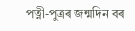পত্নী-পুত্ৰৰ জন্মদিন বৰ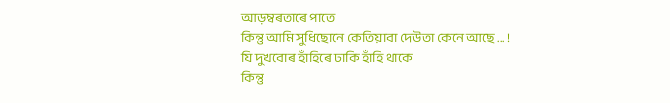আড়ম্বৰতাৰে পাতে
কিন্তু আমি সুধিছোনে কেতিয়াবা দেউতা কেনে আছে ... !
যি দুখবোৰ হাঁহিৰে ঢাকি হাঁহি থাকে
কিন্তু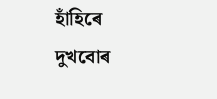হাঁহিৰে দুখবোৰ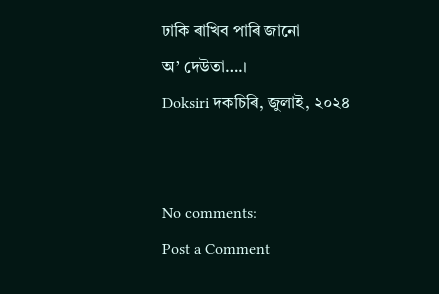ঢাকি ৰাখিব পাৰি জানো
অ’ দেউতা….।
Doksiri দকচিৰি, জুলাই, ২০২৪


No comments:
Post a Comment